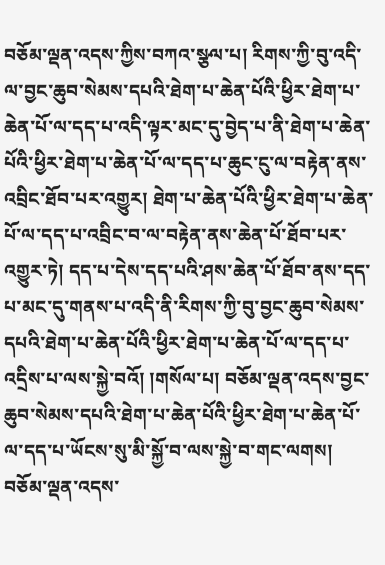བཅོམ་ལྡན་འདས་ཀྱིས་བཀའ་སྩལ་པ། རིགས་ཀྱི་བུ་འདི་ལ་བྱང་ཆུབ་སེམས་དཔའི་ཐེག་པ་ཆེན་པོའི་ཕྱིར་ཐེག་པ་ཆེན་པོ་ལ་དད་པ་འདི་ལྟར་མང་དུ་བྱེད་པ་ནི་ཐེག་པ་ཆེན་པོའི་ཕྱིར་ཐེག་པ་ཆེན་པོ་ལ་དད་པ་ཆུང་ངུ་ལ་བརྟེན་ནས་འབྲིང་ཐོབ་པར་འགྱུར། ཐེག་པ་ཆེན་པོའི་ཕྱིར་ཐེག་པ་ཆེན་པོ་ལ་དད་པ་འབྲིང་བ་ལ་བརྟེན་ནས་ཆེན་པོ་ཐོབ་པར་འགྱུར་ཏེ། དད་པ་དེས་དད་པའི་ཤས་ཆེན་པོ་ཐོབ་ནས་དད་པ་མང་དུ་གནས་པ་འདི་ནི་རིགས་ཀྱི་བུ་བྱང་ཆུབ་སེམས་དཔའི་ཐེག་པ་ཆེན་པོའི་ཕྱིར་ཐེག་པ་ཆེན་པོ་ལ་དད་པ་འདྲིས་པ་ལས་སྐྱེ་བའོ། །གསོལ་པ། བཅོམ་ལྡན་འདས་བྱང་ཆུབ་སེམས་དཔའི་ཐེག་པ་ཆེན་པོའི་ཕྱིར་ཐེག་པ་ཆེན་པོ་ལ་དད་པ་ཡོངས་སུ་མི་སྐྱོ་བ་ལས་སྐྱེ་བ་གང་ལགས། བཅོམ་ལྡན་འདས་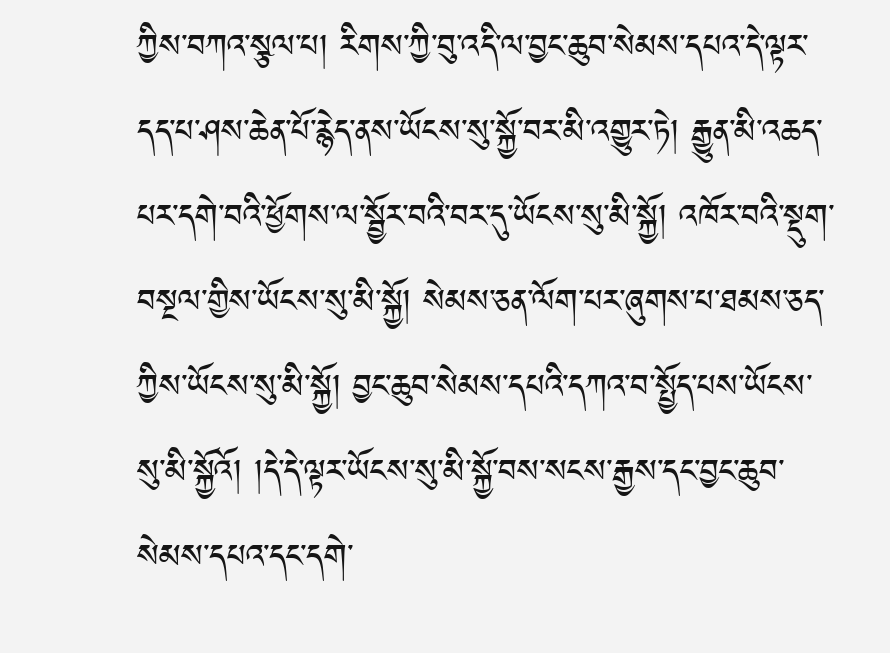ཀྱིས་བཀའ་སྩལ་པ། རིགས་ཀྱི་བུ་འདི་ལ་བྱང་ཆུབ་སེམས་དཔའ་དེ་ལྟར་དད་པ་ཤས་ཆེན་པོ་རྙེད་ནས་ཡོངས་སུ་སྐྱོ་བར་མི་འགྱུར་ཏེ། རྒྱུན་མི་འཆད་པར་དགེ་བའི་ཕྱོགས་ལ་སྦྱོར་བའི་བར་དུ་ཡོངས་སུ་མི་སྐྱོ། འཁོར་བའི་སྡུག་བསྔལ་གྱིས་ཡོངས་སུ་མི་སྐྱོ། སེམས་ཅན་ལོག་པར་ཞུགས་པ་ཐམས་ཅད་ཀྱིས་ཡོངས་སུ་མི་སྐྱོ། བྱང་ཆུབ་སེམས་དཔའི་དཀའ་བ་སྤྱོད་པས་ཡོངས་སུ་མི་སྐྱོའོ། །དེ་དེ་ལྟར་ཡོངས་སུ་མི་སྐྱོ་བས་སངས་རྒྱས་དང་བྱང་ཆུབ་སེམས་དཔའ་དང་དགེ་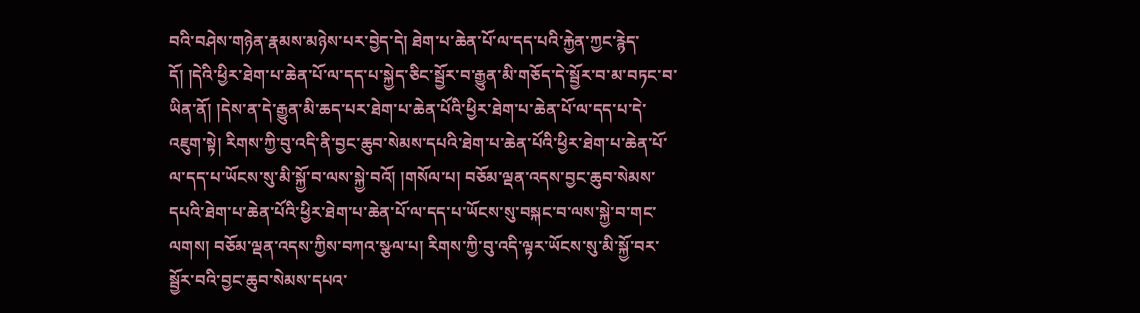བའི་བཤེས་གཉེན་རྣམས་མཉེས་པར་བྱེད་དེ། ཐེག་པ་ཆེན་པོ་ལ་དད་པའི་རྐྱེན་ཀྱང་རྙེད་དོ། །དེའི་ཕྱིར་ཐེག་པ་ཆེན་པོ་ལ་དད་པ་སྐྱེད་ཅིང་སྦྱོར་བ་རྒྱུན་མི་གཅོད་དེ་སྦྱོར་བ་མ་བཏང་བ་ཡིན་ནོ། །དེས་ན་དེ་རྒྱུན་མི་ཆད་པར་ཐེག་པ་ཆེན་པོའི་ཕྱིར་ཐེག་པ་ཆེན་པོ་ལ་དད་པ་དེ་འཇུག་སྟེ། རིགས་ཀྱི་བུ་འདི་ནི་བྱང་ཆུབ་སེམས་དཔའི་ཐེག་པ་ཆེན་པོའི་ཕྱིར་ཐེག་པ་ཆེན་པོ་ལ་དད་པ་ཡོངས་སུ་མི་སྐྱོ་བ་ལས་སྐྱེ་བའོ། །གསོལ་པ། བཅོམ་ལྡན་འདས་བྱང་ཆུབ་སེམས་དཔའི་ཐེག་པ་ཆེན་པོའི་ཕྱིར་ཐེག་པ་ཆེན་པོ་ལ་དད་པ་ཡོངས་སུ་བསྐང་བ་ལས་སྐྱེ་བ་གང་ལགས། བཅོམ་ལྡན་འདས་ཀྱིས་བཀའ་སྩལ་པ། རིགས་ཀྱི་བུ་འདི་ལྟར་ཡོངས་སུ་མི་སྐྱོ་བར་སྦྱོར་བའི་བྱང་ཆུབ་སེམས་དཔའ་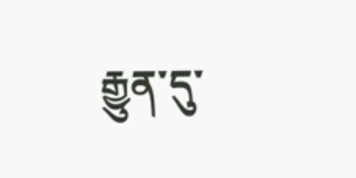རྒྱུན་དུ་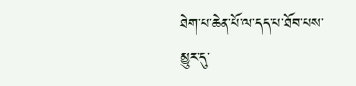ཐེག་པ་ཆེན་པོ་ལ་དད་པ་ཐོབ་པས་མྱུར་དུ་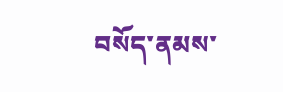བསོད་ནམས་